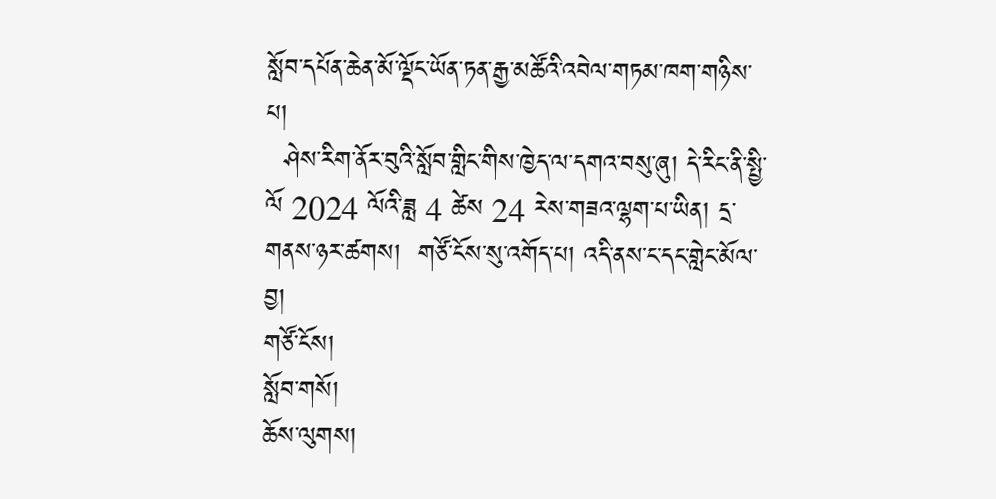སློབ་དཔོན་ཆེན་མོ་ལྡོང་ཡོན་ཏན་རྒྱ་མཚོའི་འབེལ་གཏམ་ཁག་གཉིས་པ།
  ཤེས་རིག་ནོར་བུའི་སློབ་གླིང་གིས་ཁྱེད་ལ་དགའ་བསུ་ཞུ། དེ་རིང་ནི་སྤྱི་ལོ 2024 ལོའི་ཟླ 4 ཚེས 24 རེས་གཟའ་ལྷག་པ་ཡིན། དྲ་གནས་ཉར་ཚགས།  གཙོ་ངོས་སུ་འགོད་པ། འདི་ནས་ང་དང་གླེང་མོལ་བྱ།
གཙོ་ངོས།
སློབ་གསོ།
ཆོས་ལུགས།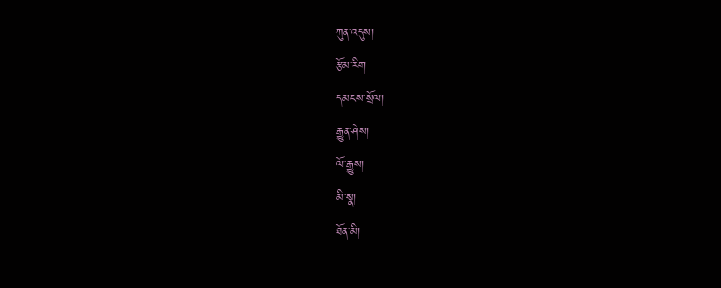ཀུན་འདུས།
རྩོམ་རིག
དམངས་སྲོལ།
རྒྱུན་ཤེས།
ལོ་རྒྱུས།
མི་སྣ།
ཐོན་མི།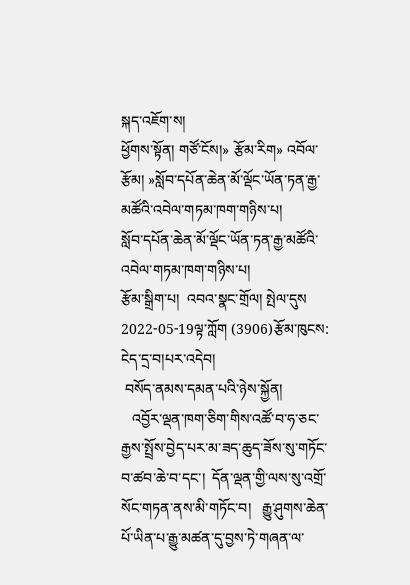སྐད་འཇོག་ས།
ཕྱོགས་སྟོན། གཙོ་ངོས།» རྩོམ་རིག» འབོལ་རྩོམ། »སློབ་དཔོན་ཆེན་མོ་ལྡོང་ཡོན་ཏན་རྒྱ་མཚོའི་འབེལ་གཏམ་ཁག་གཉིས་པ།
སློབ་དཔོན་ཆེན་མོ་ལྡོང་ཡོན་ཏན་རྒྱ་མཚོའི་འབེལ་གཏམ་ཁག་གཉིས་པ།
རྩོམ་སྒྲིག་པ།  འབའ་སྣང་གྲོལ། སྤེལ་དུས 2022-05-19ལྟ་ཀློག (3906)རྩོམ་ཁུངས: ངེད་དྲ་བ།པར་འདེབ།
 བསོད་ནམས་དམན་པའི་ཉེས་སྐྱོན།
   འབྱོར་ལྡན་ཁག་ཅིག་གིས་འཚོ་བ་ཧ་ཅང་རྒྱས་སྤྲོས་བྱེད་པར་མ་ཟད་ཆུད་ཟོས་སུ་གཏོང་བ་ཚབ་ཆེ་བ་དང་།  དོན་ལྡན་གྱི་ལས་སུ་འགྲོ་སོང་གཏན་ནས་མི་གཏོང་བ།   རྒྱུ་ཤུགས་ཆེན་པོ་ཡིན་པ་རྒྱུ་མཚན་དུ་བྱས་ཏེ་གཞན་ལ་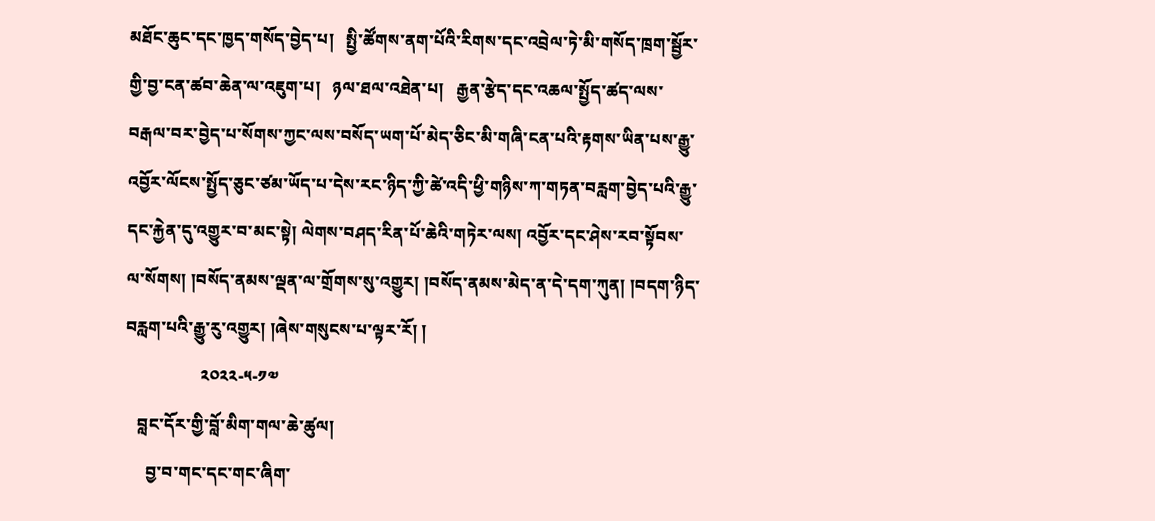མཐོང་ཆུང་དང་ཁྱད་གསོད་བྱེད་པ།   སྤྱི་ཚོགས་ནག་པོའི་རིགས་དང་འབྲེལ་ཏེ་མི་གསོད་ཁྲག་སྦྱོར་གྱི་བྱ་ངན་ཚབ་ཆེན་ལ་འཇུག་པ།   ཉལ་ཐལ་འཐེན་པ།   རྒྱན་རྩེད་དང་འཆལ་སྤྱོད་ཚད་ལས་བརྒལ་བར་བྱེད་པ་སོགས་ཀྱང་ལས་བསོད་ཡག་པོ་མེད་ཅིང་མི་གཞི་ངན་པའི་རྟགས་ཡིན་པས་རྒྱུ་འབྱོར་ལོངས་སྤྱོད་ཅུང་ཙམ་ཡོད་པ་དེས་རང་ཉིད་ཀྱི་ཚེ་འདི་ཕྱི་གཉིས་ཀ་གཏན་བརླག་བྱེད་པའི་རྒྱུ་དང་རྐྱེན་དུ་འགྱུར་བ་མང་སྟེ། ལེགས་བཤད་རིན་པོ་ཆེའི་གཏེར་ལས། འབྱོར་དང་ཤེས་རབ་སྟོབས་ལ་སོགས། །བསོད་ནམས་ལྡན་ལ་གྲོགས་སུ་འགྱུར། །བསོད་ནམས་མེད་ན་དེ་དག་ཀུན། །བདག་ཉིད་བརླག་པའི་རྒྱུ་རུ་འགྱུར། །ཞེས་གསུངས་པ་ལྟར་རོ། །
                  ༢༠༢༢-༥-༡༧
   བླང་དོར་གྱི་བློ་མིག་གལ་ཆེ་ཚུལ།
     བྱ་བ་གང་དང་གང་ཞིག་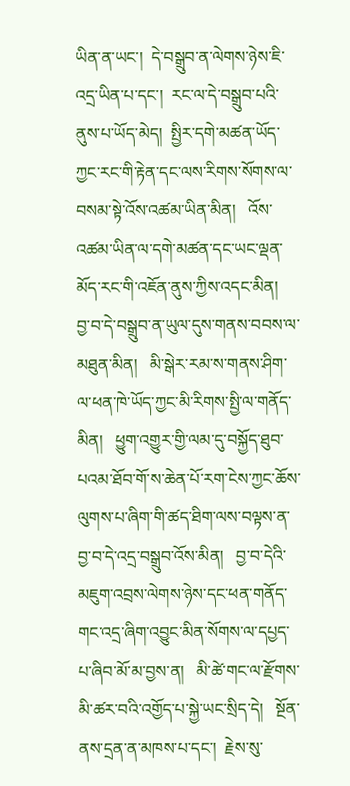ཡིན་ན་ཡང་།  དེ་བསྒྲུབ་ན་ལེགས་ཉེས་ཇི་འདྲ་ཡིན་པ་དང་།  རང་ལ་དེ་བསྒྲུབ་པའི་ནུས་པ་ཡོད་མེད།  སྤྱིར་དགེ་མཚན་ཡོད་ཀྱང་རང་གི་རྟེན་དང་ལས་རིགས་སོགས་ལ་བསམ་སྟེ་འོས་འཚམ་ཡིན་མིན།   འོས་འཚམ་ཡིན་ལ་དགེ་མཚན་དང་ཡང་ལྡན་མོད་རང་གི་འཇོན་ནུས་ཀྱིས་འདང་མིན།   བྱ་བ་དེ་བསྒྲུབ་ན་ཡུལ་དུས་གནས་བབས་ལ་མཐུན་མིན།   མི་སྒེར་རམ་ས་གནས་ཤིག་ལ་ཕན་ཁེ་ཡོད་ཀྱང་མི་རིགས་སྤྱི་ལ་གནོད་མིན།   ཕྱུག་འགྱུར་གྱི་ལམ་དུ་བསྐྱོད་ཐུབ་པའམ་ཐོབ་གོ་ས་ཆེན་པོ་རག་ངེས་ཀྱང་ཆོས་ལུགས་པ་ཞིག་གི་ཚད་ཐིག་ལས་བལྟས་ན་བྱ་བ་དེ་འདྲ་བསྒྲུབ་འོས་མིན།   བྱ་བ་དེའི་མཇུག་འབྲས་ལེགས་ཉེས་དང་ཕན་གནོད་གང་འདྲ་ཞིག་འབྱུང་མིན་སོགས་ལ་དཔྱད་པ་ཞིབ་མོ་མ་བྱས་ན།   མི་ཚེ་གང་ལ་རྫོགས་མི་ཚར་བའི་འགྱོད་པ་སྐྱེ་ཡང་སྲིད་དེ།   སྔོན་ནས་དྲན་ན་མཁས་པ་དང་།  རྗེས་སུ་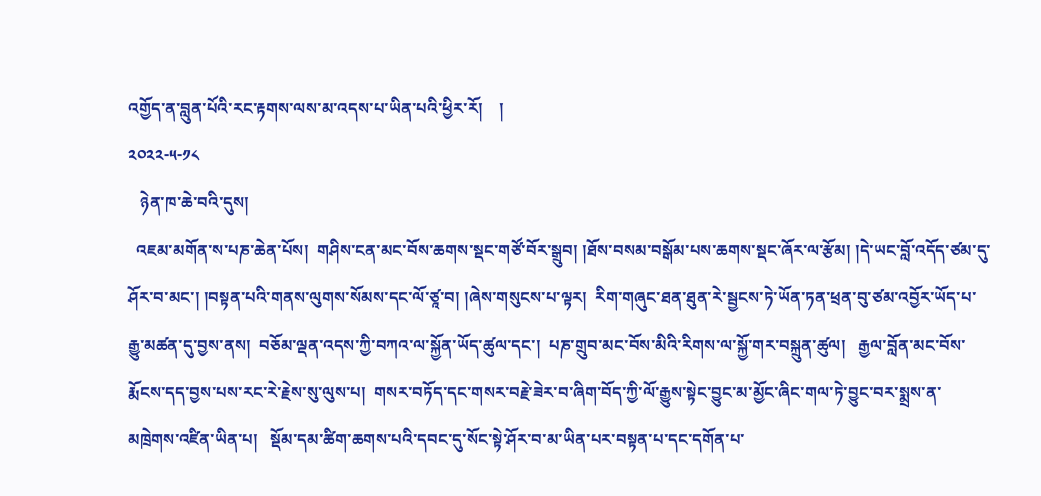འགྱོད་ན་བླུན་པོའི་རང་རྟགས་ལས་མ་འདས་པ་ཡིན་པའི་ཕྱིར་རོ།    །
༢༠༢༢-༥-༡༨
   ཉེན་ཁ་ཆེ་བའི་དུས།
  འཇམ་མགོན་ས་པཎ་ཆེན་པོས།  གཤིས་ངན་མང་བོས་ཆགས་སྡང་གཙོ་བོར་སྒྲུབ། །ཐོས་བསམ་བསྒོམ་པས་ཆགས་སྡང་ཞོར་ལ་རྩོམ། །དེ་ཡང་བློ་འདོད་ཙམ་དུ་ཤོར་བ་མང་། །བསྟན་པའི་གནས་ལུགས་སོམས་དང་ལོ་ཙཱ་བ། །ཞེས་གསུངས་པ་ལྟར།  རིག་གཞུང་ཐན་ཐུན་རེ་སྦྱངས་ཏེ་ཡོན་ཏན་ཕྲན་བུ་ཙམ་འབྱོར་ཡོད་པ་རྒྱུ་མཚན་དུ་བྱས་ནས།  བཅོམ་ལྡན་འདས་ཀྱི་བཀའ་ལ་སྐྱོན་ཡོད་ཚུལ་དང་།  པཎ་གྲུབ་མང་བོས་མིའི་རིགས་ལ་སྐྱོ་གར་བསྐྲུན་ཚུལ།   རྒྱལ་བློན་མང་བོས་རྨོངས་དད་བྱས་པས་རང་རེ་རྗེས་སུ་ལུས་པ།  གསར་བཏོད་དང་གསར་བརྗེ་ཟེར་བ་ཞིག་བོད་ཀྱི་ལོ་རྒྱུས་སྟེང་བྱུང་མ་མྱོང་ཞིང་གལ་ཏེ་བྱུང་བར་སྨྲས་ན་མཁྲེགས་འཛིན་ཡིན་པ།   སྡོམ་དམ་ཚིག་ཆགས་པའི་དབང་དུ་སོང་སྟེ་ཤོར་བ་མ་ཡིན་པར་བསྟན་པ་དང་དགོན་པ་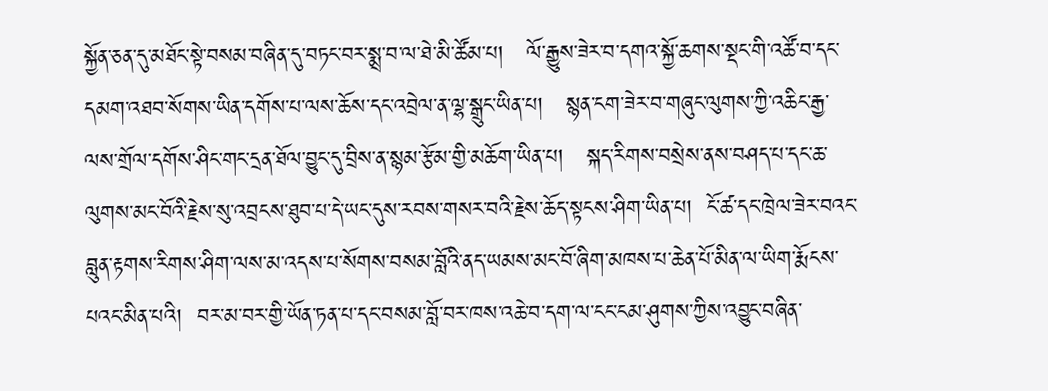སྐྱོན་ཅན་དུ་མཐོང་སྟེ་བསམ་བཞིན་དུ་བཏང་བར་སྨྲ་བ་ལ་ཐེ་མི་ཚོམ་པ།   ལོ་རྒྱུས་ཟེར་བ་དགའ་སྐྱོ་ཆགས་སྡང་གི་འཚོ་བ་དང་དམག་འཐབ་སོགས་ཡིན་དགོས་པ་ལས་ཆོས་དང་འབྲེལ་ན་ལྷ་སྒྲུང་ཡིན་པ།   སྙན་ངག་ཟེར་བ་གཞུང་ལུགས་ཀྱི་འཆིང་རྒྱ་ལས་གྲོལ་དགོས་ཤིང་གང་དྲན་ཐོལ་བྱུང་དུ་བྲིས་ན་སྙམ་རྩོམ་གྱི་མཆོག་ཡིན་པ།   སྐད་རིགས་བསྲེས་ནས་བཤད་པ་དང་ཆ་ལུགས་མང་བོའི་རྗེས་སུ་འབྲངས་ཐུབ་པ་དེ་ཡང་དུས་རབས་གསར་བའི་རྗེས་ཆོད་སྟངས་ཤིག་ཡིན་པ།  ངོ་ཚ་དང་ཁྲེལ་ཟེར་བའང་བླུན་རྟགས་རིགས་ཤིག་ལས་མ་འདས་པ་སོགས་བསམ་བློའི་ནད་ཡམས་མང་བོ་ཞིག་མཁས་པ་ཆེན་པོ་མིན་ལ་ཡིག་རྨོངས་པའང་མིན་པའི།  བར་མ་བར་གྱི་ཡོན་ཏན་པ་དང་བསམ་བློ་བར་ཁས་འཆེ་བ་དག་ལ་ངང་ངམ་ཤུགས་ཀྱིས་འབྱུང་བཞིན་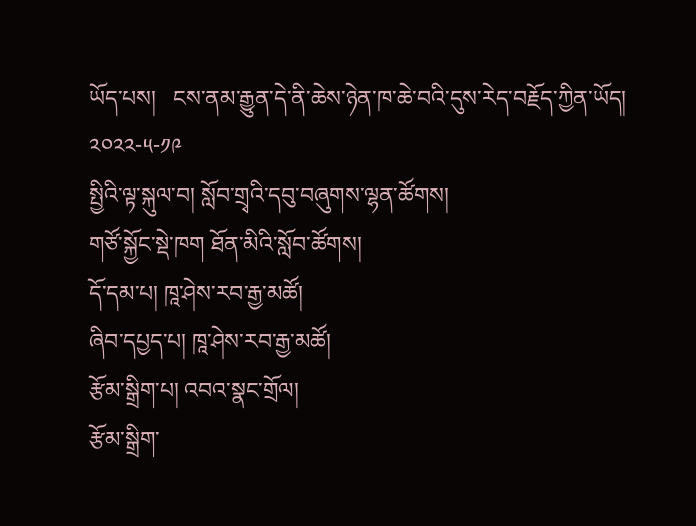ཡོད་པས།   ངས་ནམ་རྒྱུན་དེ་ནི་ཆེས་ཉེན་ཁ་ཆེ་བའི་དུས་རེད་བརྗོད་ཀྱིན་ཡོད།
༢༠༢༢-༥-༡༩
སྤྱིའི་ལྟ་སྐུལ་བ། སློབ་གྲྭའི་དབུ་བཞུགས་ལྷན་ཚོགས།
གཙོ་སྐྱོང་སྡེ་ཁག ཐོན་མིའི་སློབ་ཚོགས།
དོ་དམ་པ། ཁཱ་ཤེས་རབ་རྒྱ་མཚོ།
ཞིབ་དཔྱད་པ། ཁཱ་ཤེས་རབ་རྒྱ་མཚོ།
རྩོམ་སྒྲིག་པ། འབའ་སྣང་གྲོལ།
རྩོམ་སྒྲིག་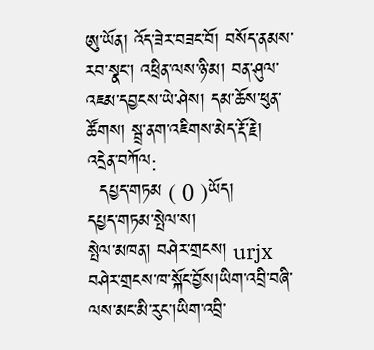ཨུ་ཡོན། འོད་ཟེར་བཟང་བོ། བསོད་ནམས་རབ་སྣང་། འཕྲིན་ལས་ཉི་མ། བན་ཤུལ་འཇམ་དབྱངས་ཡེ་ཤེས། དམ་ཆོས་ཕུན་ཚོགས། སྦྲ་ནག་འཇིགས་མེད་རྡོ་རྗེ།
འདྲེན་བཀོལ:
  དཔྱད་གཏམ ( 0 )ཡོད།
དཔྱད་གཏམ་སྤེལ་ས།
སྤེལ་མཁན། བཤེར་གྲངས། urjx བཤེར་གྲངས་ཁ་སྐོང་བྱོས།ཡིག་འབྲི་བཞི་ལས་མང་མི་རུང་།ཡིག་འབྲི་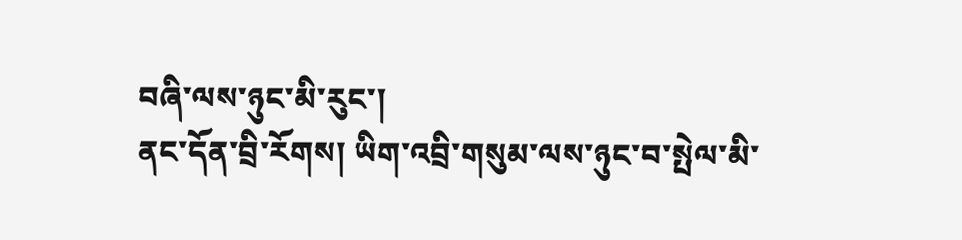བཞི་ལས་ཉུང་མི་རུང་།
ནང་དོན་བྲི་རོགས། ཡིག་འབྲི་གསུམ་ལས་ཉུང་བ་སྤེལ་མི་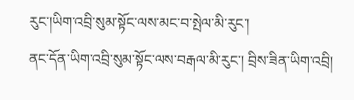རུང་།ཡིག་འབྲི་སུམ་སྟོང་ལས་མང་བ་སྤེལ་མི་རུང་།
ནང་དོན་ཡིག་འབྲི་སུམ་སྟོང་ལས་བརྒལ་མི་རུང་། བྲིས་ཟིན་ཡིག་འབྲི།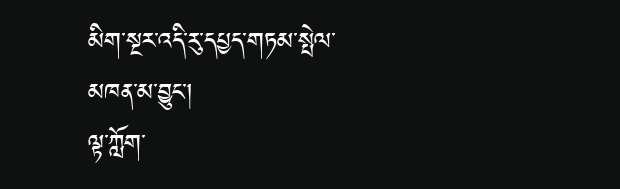མིག་སྔར་འདི་རུ་དཔྱད་གཏམ་སྤེལ་མཁན་མ་བྱུང་།
ལྟ་ཀློག་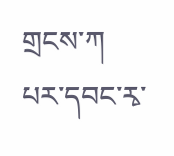གྲངས་ཀ
པར་དབང་རྭ་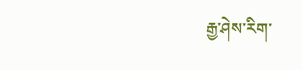རྒྱ་ཤེས་རིག་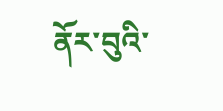ནོར་བུའི་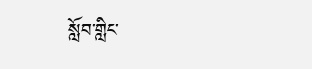སློབ་གླིང་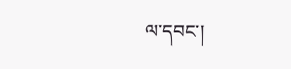ལ་དབང་།